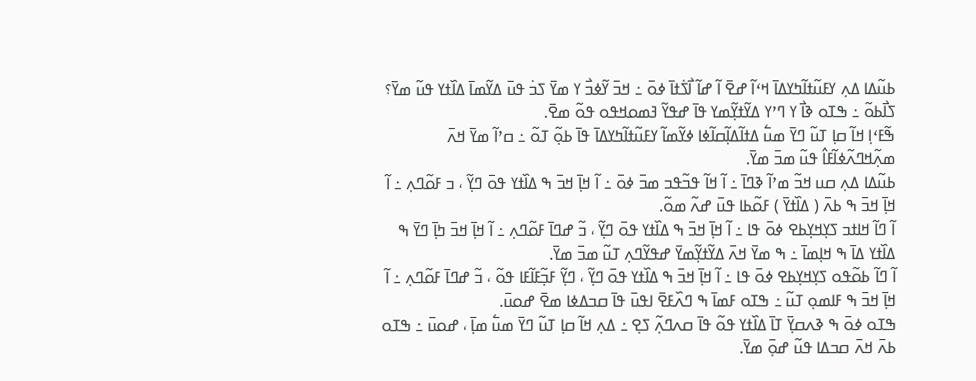ߕߎ߬ߡߊ ߡߍ߲ ߌߓߎ߬ߙߊ߬ߤߌߡߊ߫ ߞߵߊ߬ ߝߐ߫ ߊ߬ ߝߊ߬ ߊ߯ߖ߭ߙߊ߫ ߦߋ߫ ߸ ߞߏ߫ ߌ߬ߦߏ߯ ߌ ߘߌ߫ ߖߏ߭ ߟߎ߫ ߡߌ߬ߘߊ߫ ߡߊ߰ߙߌ ߟߎ߬ ߘߌ߫؟ ߖߊ߯ߕߋ߬ ߸ ߒߠߋ ߢߊ߯ ߌ ߣߴߌ ߡߌ߬ߙߌ߲߬ߘߌ ߟߊ߫ ߝߟߌ߬ ߔߘߋߞߟߋ ߟߋ߬ ߘߐ߫.
ߒ߬ߓߵߊ߲ ߞߊ߬ ߛߊ߲ ߠߎ߬ ߣߌ߫ ߘߎ߱ ߡߙߊ߬ߡߊ߲߬ߛߊ߬ߦߊ ߦߌ߬ߘߊ߬ ߌߓߎ߬ߙߊ߬ߤߌߡߊ߫ ߟߊ߫ ߕߋ߲߬ ߠߋ߬ ߸ ߛߴߊ߬ ߘߌ߫ ߞߍ߫ ߘߍ߲߬ߞߣߍ߬ߦߊ߬ߓߊ߮ ߟߎ߬ ߘߏ߫ ߘߌ߫.
ߕߎ߬ߡߊ ߡߍ߲ ߛߎ ߞߏ߬ ߘߴߊ߬ ߢߣߊ߫ ߸ ߊ߬ ߞߊ߬ ߟߏ߬ߟߏ ߘߏ߫ ߦߋ߫ ߸ ߊ߬ ߞߊ߲߫ ߞߏ߫ ߒ ߡߊ߰ߙߌ ߟߋ߫ ߣߌ߲߬ ، ߏ ߓߋ߬ߣߍ߲ ߸ ߊ߬ ߞߊ߲߫ ߞߏ߫ ߒ ߕߍ߫ ( ߡߊ߰ߙߌ߫ ) ߓߋ߬ߕߊ ߟߎ߫ ߝߍ߬ ߘߋ߬.
ߊ߬ ߣߊ߬ ߞߊߙߏ ߖߌ߲ߞߌ߲ߕߐ ߦߋ߫ ߟߊ ߸ ߊ߬ ߞߊ߲߫ ߞߏ߫ ߒ ߡߊ߰ߙߌ ߟߋ߫ ߣߌ߲߬ ، ߏ߬ ߝߣߊ߫ ߓߋ߬ߣߍ߲ ߸ ߊ߬ ߞߊ߲߫ ߞߏ߫ ߤߊ߲߫ ߣߌ߫ ߒ ߡߊ߰ߙߌ ߡߊ߫ ߒ ߞߊ߲ߘߊ߫ ߸ ߒ ߘߌ߫ ߞߍ߫ ߡߌ߬ߙߌ߲߬ߘߌ߫ ߝߟߌ߬ߣߍ߲ ߠߎ߬ ߘߏ߫ ߘߌ߫.
ߊ߬ ߣߊ߬ ߕߋ߬ߟߋ ߖߌ߲ߞߌ߲ߕߐ ߦߋ߫ ߟߊ ߸ ߊ߬ ߞߊ߲߫ ߞߏ߫ ߒ ߡߊ߰ߙߌ ߟߋ߫ ߣߌ߲߬ ، ߣߌ߲߬ ߓߏ߲߬ߓߊ߬ߓߊ ߟߋ߬ ، ߏ߬ ߝߣߊ߫ ߓߋ߬ߣߍ߲ ߸ ߊ߬ ߞߊ߲߫ ߞߏ߫ ߒ ߓߊߘߋ߲ ߠߎ߬ ߸ ߒߠߋ ߓߘߊ߫ ߒ ߣߍ߰ߓߐ߫ ߊߟߎ߫ ߟߊ߫ ߛߏߡߦߊ ߘߐ߫ ߝߋߎ߫.
ߒߠߋ ߦߋ߫ ߒ ߢߍߛߌ߲߫ ߠߊ߫ ߡߊ߰ߙߌ ߟߋ߬ ߟߊ߫ ߛߍߣߍ߲߬ ߖߐ߲ ߸ ߡߍ߲ ߞߊ߬ ߛߊ߲ ߠߎ߬ ߣߌ߫ ߘߎ߱ ߘߊ߲߫ ، ߝߋߎ߫ ߸ ߒߠߋ ߕߍ߫ ߞߍ߫ ߛߏߡߊ ߟߎ߬ ߝߋ߲߫ ߘߌ߫.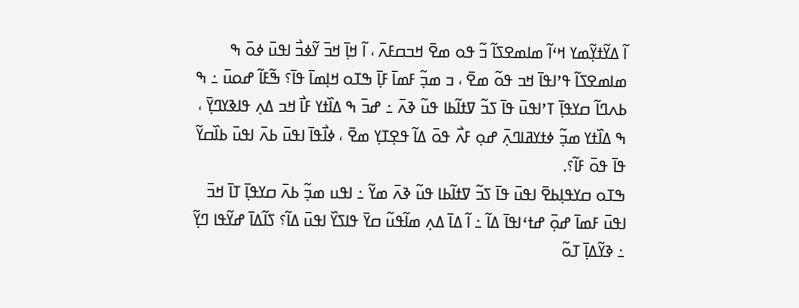ߊ߬ ߡߌ߬ߙߌ߲߬ߘߌ ߞߵߊ߬ ߘߊߘߐߖߊ߬ ߏ߬ ߟߋ ߘߐ߫ ߞߏߛߓߍ߫ ، ߊ߬ ߞߊ߲߫ ߞߏ߫ ߌ߬ߦߏ߯ ߊߟߎ߫ ߦߋ߫ ߒ ߘߊߘߐߖߊ߬ ߟߴߊߟߊ߫ ߞߏ ߟߋ߬ ߘߐ߫ ، ߏ ߘߏ߲߬ ߓߘߊ߫ ߓߊ߲߫ ߒߠߋ ߞߊ߲ߘߊ߫ ߟߊ߫؟ ߒ߬ߓߊ߬ ߝߋߎ߫ ߸ ߒ ߕߍߣߊ߬ ߛߌߟߊ߲߫ ߠߴߊߟߎ߫ ߟߊ߫ ߖߏ߬ ߜߙߊ߬ߕߊ ߟߎ߬ ߢߍ߫ ߸ ߝߏ߫ ߒ ߡߊ߰ߙߌ ߓߊ߯ ߞߏ ߡߍ߲ ߟߊߢߌߣߌ߲߫ ، ߒ ߡߊ߰ߙߌ ߘߏ߲߬ ߦߙߌߥߊߣߍ߲߫ ߝߋ߲ ߓߍ߯ ߟߋ߫ ߡߊ߬ ߟߐ߲ߠߌ߲ ߘߐ߫ ، ߦߊ߯ߟߊ߫ ߊߟߎ߫ ߕߍ߫ ߊߟߎ߫ ߕߊ߰ߛߌ߬ ߟߊ߫ ߟߋ߫ ߓߊ߬؟.
ߒߠߋ ߛߌߟߊ߲ߕߐ߫ ߊߟߎ߫ ߟߊ߫ ߖߏ߬ ߜߙߊ߬ߕߊ ߟߎ߬ ߢߍ߫ ߘߌ߬ ߸ ߊߟߎ ߘߏ߲߬ ߕߍ߫ ߛߌߟߊ߲߫ ߠߊ߫ ߞߏ߫ ߊߟߎ߫ ߓߘߊ߫ ߝߋ߲߫ ߝߙߵߊߟߊ߫ ߡߊ߬ ߸ ߊ߬ ߡߊ߫ ߡߍ߲ ߘߊ߬ߟߎ߬ ߛߌ߫ ߟߊߖߌ߰ ߊߟߎ߫ ߡߊ߬؟ ߖߊ߬ߡߊ߫ ߝߌ߬ߟߊ ߣߌ߲߬ ߸ ߢߌ߬ߡߊ߲߫ ߠߋ߬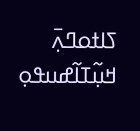ߖߊߙߋߣߍ߲߫ ߞߎ߲߬ߠߊ߬ߝߎߟߋ߲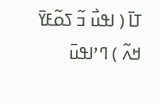ߠߊ߫ ( ߊߟߎ߯ ߏ߬ ߖߋ߬ߓߌ߫ ߞߍ߬ ) ߣߴߊߟߎ߫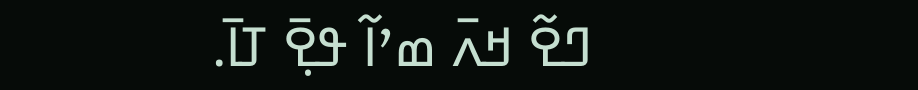ߣߐ߬ ߞߍ߫ ߘߴߊ߬ ߟߐ߲߫ ߠߊ߫.